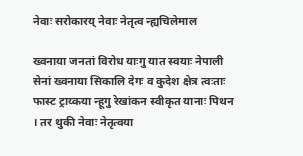नेवाः सरोकारय् नेवाः नेतृत्व न्ह्यचिलेमाल

ख्वनाया जनतां विरोध याःगु यात स्वयाः नेपाली सेनां ख्वनाया सिकालि देगः व कुदेश क्षेत्र त्वःताः फास्ट ट्राय्कया न्हूगु रेखांकन स्वीकृत यानाः पिथन । तर थुकी नेवाः नेतृत्वया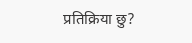प्रतिक्रिया छु?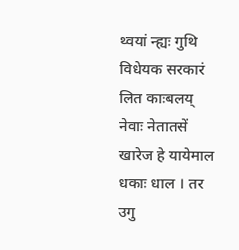थ्वयां न्ह्यः गुथि विधेयक सरकारं लित काःबलय् नेवाः नेतातसें खारेज हे यायेमाल धकाः धाल । तर उगु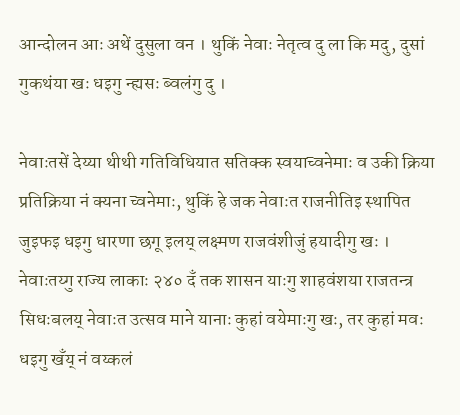आन्दोलन आः अथें दुसुला वन । थुकिं नेवाः नेतृत्व दु ला कि मदु, दुसां गुकथंया खः धइगु न्ह्यसः ब्वलंगु दु ।

नेवाःतसें देय्या थीथी गतिविधियात सतिक्क स्वयाच्वनेमाः व उकी क्रिया प्रतिक्रिया नं क्यना च्वनेमाः, थुकिं हे जक नेवाःत राजनीतिइ स्थापित जुइफइ धइगु धारणा छगू इलय् लक्ष्मण राजवंशीजुं हयादीगु खः । नेवाःतय्गु राज्य लाकाः २४० दँ तक शासन याःगु शाहवंशया राजतन्त्र सिधःबलय् नेवाःत उत्सव माने यानाः कुहां वयेमाःगु खः, तर कुहां मवः धइगु खँय् नं वय्कलं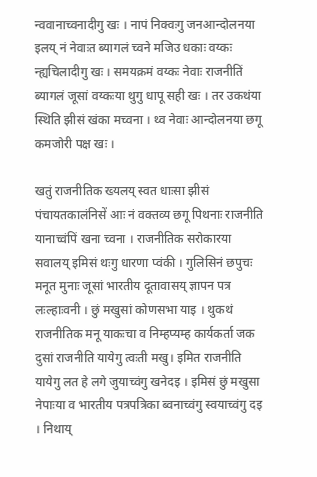न्ववानाच्वनादीगु खः । नापं निक्वःगु जनआन्दोलनया इलय् नं नेवाःत ब्यागलं च्वने मजिउ धकाः वय्कः न्ह्यचिलादीगु खः । समयक्रमं वय्कः नेवाः राजनीतिं ब्यागलं जूसां वय्कःया थुगु धापू सही खः । तर उकथंया स्थिति झीसं खंका मच्वना । थ्व नेवाः आन्दोलनया छगू कमजोरी पक्ष खः ।

खतुं राजनीतिक ख्यलय् स्वत धाःसा झीसं पंचायतकालंनिसें आः नं वक्तव्य छगू पिथनाः राजनीति यानाच्वंपिं खना च्वना । राजनीतिक सरोकारया सवालय् इमिसं थःगु धारणा प्वंकी । गुलिसिनं छपुचः मनूत मुनाः जूसां भारतीय दूतावासय् ज्ञापन पत्र लःल्हाःवनी । छुं मखुसां कोणसभा याइ । थुकथं राजनीतिक मनू याकःचा व निम्हप्यम्ह कार्यकर्ता जक दुसां राजनीति यायेगु त्वःती मखु। इमित राजनीति यायेगु लत हे लगे जुयाच्वंगु खनेदइ । इमिसं छुं मखुसा नेपाःया व भारतीय पत्रपत्रिका ब्वनाच्वंगु स्वयाच्वंगु दइ । निथाय्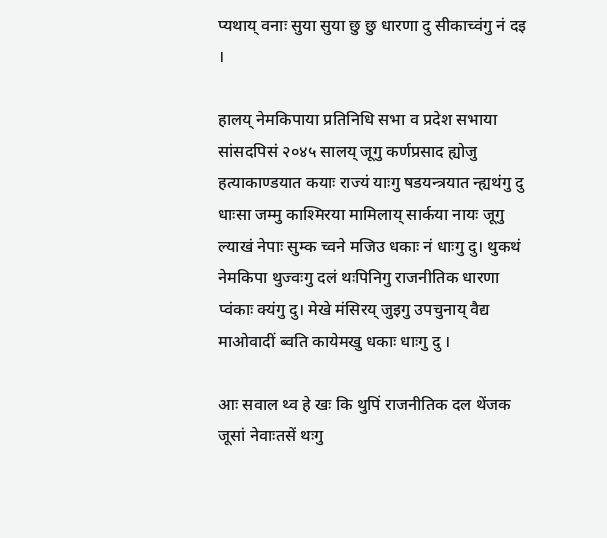प्यथाय् वनाः सुया सुया छु छु धारणा दु सीकाच्वंगु नं दइ ।

हालय् नेमकिपाया प्रतिनिधि सभा व प्रदेश सभाया सांसदपिसं २०४५ सालय् जूगु कर्णप्रसाद ह्योजु हत्याकाण्डयात कयाः राज्यं याःगु षडयन्त्रयात न्ह्यथंगु दु धाःसा जम्मु काश्मिरया मामिलाय् सार्कया नायः जूगु ल्याखं नेपाः सुम्क च्वने मजिउ धकाः नं धाःगु दु। थुकथं नेमकिपा थुज्वःगु दलं थःपिनिगु राजनीतिक धारणा प्वंकाः क्यंगु दु। मेखे मंसिरय् जुइगु उपचुनाय् वैद्य माओवादीं ब्वति कायेमखु धकाः धाःगु दु ।

आः सवाल थ्व हे खः कि थुपिं राजनीतिक दल थेंजक जूसां नेवाःतसें थःगु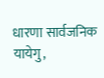धारणा सार्वजनिक यायेगु,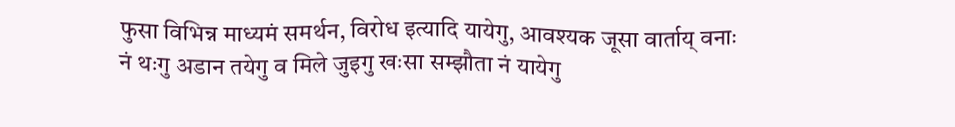फुसा विभिन्न माध्यमं समर्थन, विरोध इत्यादि यायेगु, आवश्यक जूसा वार्ताय् वनाः नं थःगु अडान तयेगु व मिले जुइगु खःसा सम्झौता नं यायेगु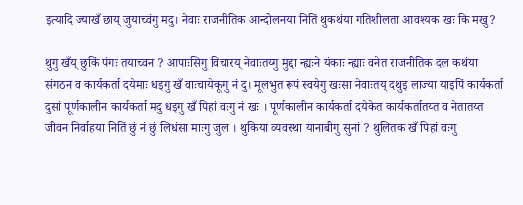इत्यादि ज्याखँ छाय् जुयाच्वंगु मदु। नेवाः राजनीतिक आन्दोलनया नितिं थुकथंया गतिशीलता आवश्यक खः कि मखु?

थुगु खँय् छुकिं पंगः तयाच्वन ? आपाःसिगु विचारय् नेवाःतय्गु मुद्दा न्ह्यःने यंकाः न्ह्याः वनेत राजनीतिक दल कथंया संगठन व कार्यकर्ता दयेमाः धइगु खँ वाःचायेकूगु नं दु। मूलभुत रूपं स्वयेगु खःसा नेवाःतय् दथुइ लाज्या याइपिं कार्यकर्ता दुसां पूर्णकालीन कार्यकर्ता मदु धइगु खँ पिहां वःगु नं खः । पूर्णकालीन कार्यकर्ता दयेकेत कार्यकर्तातय्त व नेतातय्त जीवन निर्वाहया नितिं छुं नं छुं लिधंसा माःगु जुल । थुकिया व्यवस्था यानाबीगु सुनां ? थुलितक खँ पिहां वःगु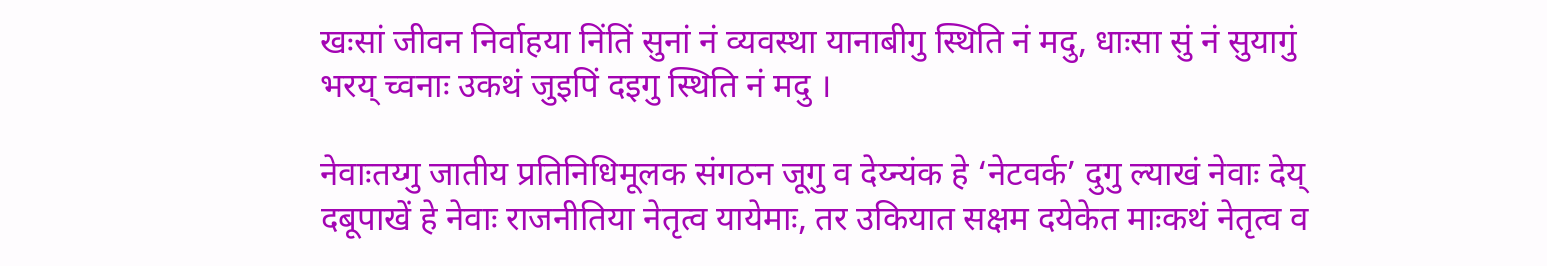खःसां जीवन निर्वाहया निंतिं सुनां नं व्यवस्था यानाबीगु स्थिति नं मदु, धाःसा सुं नं सुयागुं भरय् च्वनाः उकथं जुइपिं दइगु स्थिति नं मदु ।

नेवाःतय्गु जातीय प्रतिनिधिमूलक संगठन जूगु व देय्न्यंक हे ‘नेटवर्क’ दुगु ल्याखं नेवाः देय् दबूपाखें हे नेवाः राजनीतिया नेतृत्व यायेमाः, तर उकियात सक्षम दयेकेत माःकथं नेतृत्व व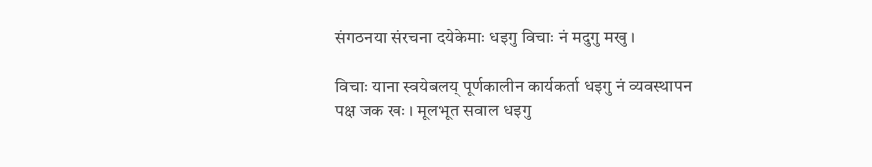संगठनया संरचना दयेकेमाः धइगु विचाः नं मदुगु मखु ।

विचाः याना स्वयेबलय् पूर्णकालीन कार्यकर्ता धइगु नं व्यवस्थापन पक्ष जक खः । मूलभूत सवाल धइगु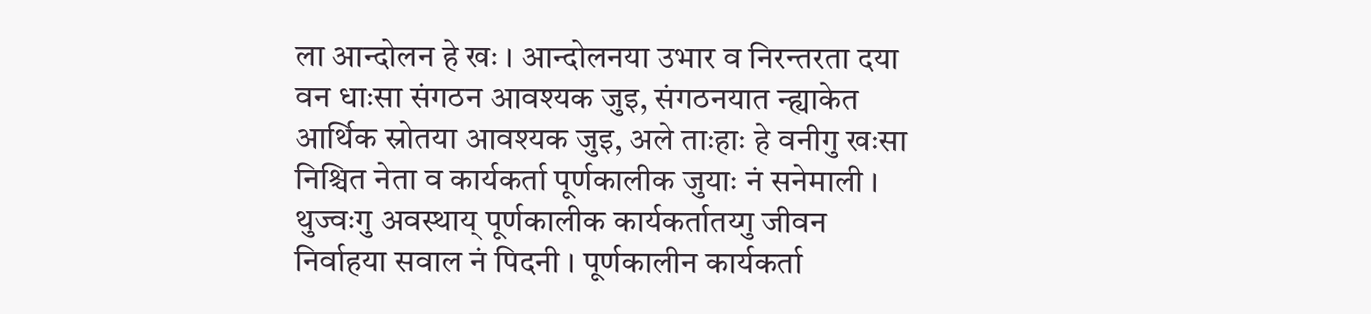ला आन्दोलन हे खः । आन्दोलनया उभार व निरन्तरता दया वन धाःसा संगठन आवश्यक जुइ, संगठनयात न्ह्याकेत आर्थिक स्रोतया आवश्यक जुइ, अले ताःहाः हे वनीगु खःसा निश्चित नेता व कार्यकर्ता पूर्णकालीक जुयाः नं सनेमाली । थुज्वःगु अवस्थाय् पूर्णकालीक कार्यकर्तातय्गु जीवन निर्वाहया सवाल नं पिदनी । पूर्णकालीन कार्यकर्ता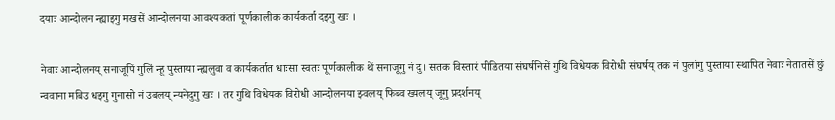दयाः आन्दोलन न्ह्याइगु मखसें आन्दोलनया आवश्यकतां पूर्णकालीक कार्यकर्ता दइगु खः ।

नेवाः आन्दोलनय् सनाजूपिं गुलिं न्हू पुस्ताया न्ह्यलुवा व कार्यकर्तात धाःसा स्वतः पूर्णकालीक थें सनाजूगु नं दु। सतक विस्तारं पीडितया संघर्षनिसें गुथि विधेयक विरोधी संघर्षय् तक नं पुलांगु पुस्ताया स्थापित नेवाः नेतातसें छुं न्ववाना मबिउ धइगु गुनासो नं उबलय् न्यनेदुगु खः । तर गुथि विधेयक विरोधी आन्दोलनया झ्वलय् फिब्व ख्यलय् जूगु प्रदर्शनय्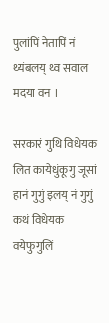पुलांपिं नेतापिं नं थ्यंबलय् थ्व सवाल मदया वन ।

सरकारं गुथि विधेयक लित कायेधुंकूगु जूसां हानं गुगुं इलय् नं गुगुं कथं विधेयक वयेफुगुलिं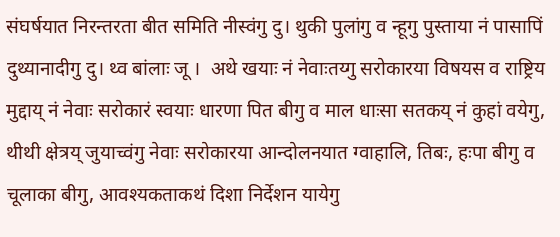संघर्षयात निरन्तरता बीत समिति नीस्वंगु दु। थुकी पुलांगु व न्हूगु पुस्ताया नं पासापिं दुथ्यानादीगु दु। थ्व बांलाः जू ।  अथे खयाः नं नेवाःतय्गु सरोकारया विषयस व राष्ट्रिय मुद्दाय् नं नेवाः सरोकारं स्वयाः धारणा पित बीगु व माल धाःसा सतकय् नं कुहां वयेगु, थीथी क्षेत्रय् जुयाच्वंगु नेवाः सरोकारया आन्दोलनयात ग्वाहालि, तिबः, हःपा बीगु व चूलाका बीगु, आवश्यकताकथं दिशा निर्देशन यायेगु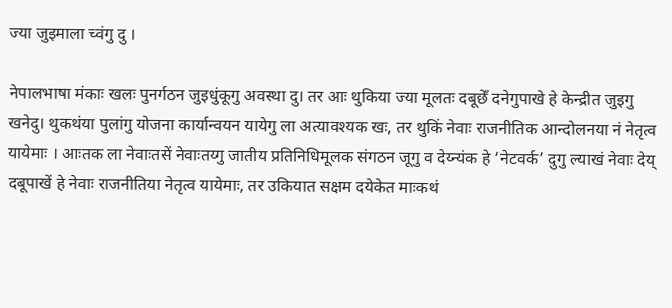ज्या जुइमाला च्वंगु दु ।

नेपालभाषा मंकाः खलः पुनर्गठन जुइधुंकूगु अवस्था दु। तर आः थुकिया ज्या मूलतः दबूछेँ दनेगुपाखे हे केन्द्रीत जुइगु खनेदु। थुकथंया पुलांगु योजना कार्यान्वयन यायेगु ला अत्यावश्यक खः, तर थुकिं नेवाः राजनीतिक आन्दोलनया नं नेतृत्व यायेमाः । आःतक ला नेवाःतसें नेवाःतय्गु जातीय प्रतिनिधिमूलक संगठन जूगु व देय्न्यंक हे ‘नेटवर्क’ दुगु ल्याखं नेवाः देय् दबूपाखें हे नेवाः राजनीतिया नेतृत्व यायेमाः, तर उकियात सक्षम दयेकेत माःकथं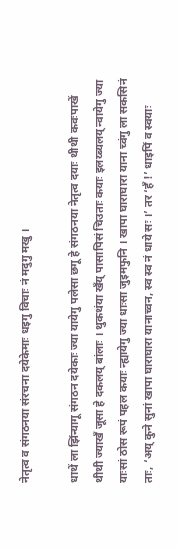नेतृत्व व संगठनया संरचना दयेकेमाः धइगु विचाः नं मदुगु मखु ।

धाथें ला झिंन्यागू संगठन दयेकाः ज्या यायेगु पलेसा छगू हे संगठनया नेतृत्व दयाः थीथी कवःपाखें थीथी ज्याखँ जूसा हे दकलय् बांलाः । थुकथंया खँय् पासापिसं चिउताः कयाः इलय्ब्यलय् न्वायेगु ज्या याःसां ठोस रूपं पहल कयाः न्ह्यायेगु ज्या धाःसा जुइमफुनि । खापा घाराघारा याना च्वंगु ला सकसिनं ताः, ‘अय् कुने सुनां खापा घाराघारा यानाच्वन, स्व स्व नं धाये सः ।’ तर ‘हँ !’ धाइपिं व स्वयाः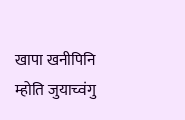खापा खनीपिनि म्होति जुयाच्वंगु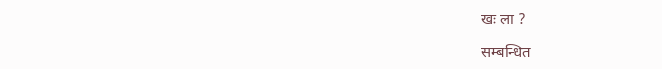खः ला ?

सम्बन्धित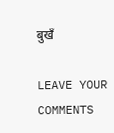बुखँ

LEAVE YOUR COMMENTS